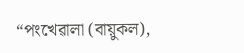“পংখেৱালা (বায়ুকল),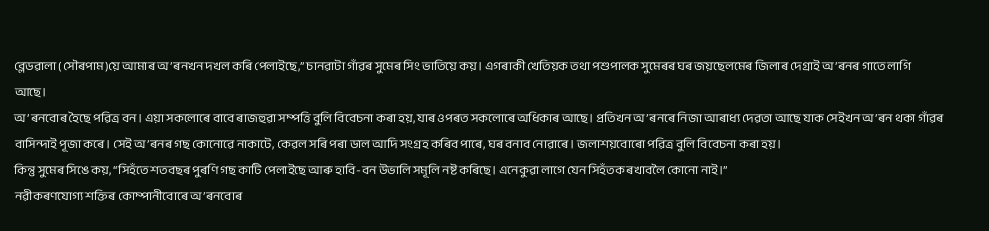ব্লেডৱালা (সৌৰপাম)য়ে আমাৰ অ’ৰনখন দখল কৰি পেলাইছে,” চানৱাটা গাঁৱৰ সুমেৰ সিং ভাতিয়ে কয়। এগৰাকী খেতিয়ক তথা পশুপালক সুমেৰৰ ঘৰ জয়ছেলমেৰ জিলাৰ দেগ্ৰাই অ’ৰনৰ গাতে লাগি আছে।
অ’ৰনবোৰ হৈছে পৱিত্ৰ বন। এয়া সকলোৰে বাবে ৰাজহুৱা সম্পত্তি বুলি বিবেচনা কৰা হয়, যাৰ ওপৰত সকলোৰে অধিকাৰ আছে। প্ৰতিখন অ’ৰনৰে নিজা আৰাধ্য দেৱতা আছে যাক সেইখন অ’ৰন থকা গাঁৱৰ বাসিন্দাই পূজা কৰে। সেই অ’ৰনৰ গছ কোনোৱে নাকাটে, কেৱল সৰি পৰা ডাল আদি সংগ্ৰহ কৰিব পাৰে, ঘৰ বনাব নোৱাৰে। জলাশয়বোৰো পৱিত্ৰ বুলি বিবেচনা কৰা হয়।
কিন্তু সুমেৰ সিঙে কয়, “সিহঁতে শতবছৰ পুৰণি গছ কাটি পেলাইছে আৰু হাবি-বন উভালি সমূলি নষ্ট কৰিছে। এনেকুৱা লাগে যেন সিহঁতক ৰখাবলৈ কোনো নাই।”
নৱীকৰণযোগ্য শক্তিৰ কোম্পানীবোৰে অ’ৰনবোৰ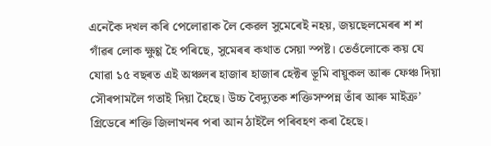এনেকৈ দখল কৰি পেলোৱাক লৈ কেৱল সুমেৰেই নহয়, জয়ছেলমেৰৰ শ শ গাঁৱৰ লোক ক্ষুণ্ণ হৈ পৰিছে, সুমেৰৰ কথাত সেয়া স্পষ্ট। তেওঁলোকে কয় যে যোৱা ১৫ বছৰত এই অঞ্চলৰ হাজাৰ হাজাৰ হেক্টৰ ভূমি বায়ুকল আৰু ফেঞ্চ দিয়া সৌৰপামলৈ গতাই দিয়া হৈছে। উচ্চ বৈদ্যুতক শক্তিসম্পন্ন তাঁৰ আৰু মাইক্ৰ’ গ্ৰিডেৰে শক্তি জিলাখনৰ পৰা আন ঠাইলৈ পৰিবহণ কৰা হৈছে।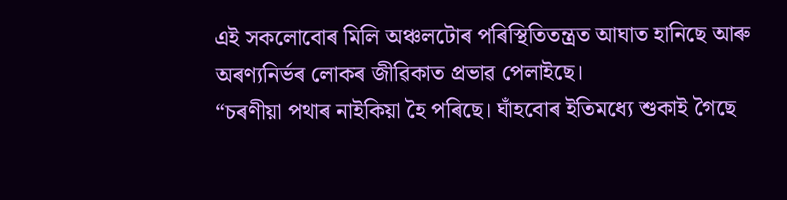এই সকলোবোৰ মিলি অঞ্চলটোৰ পৰিস্থিতিতন্ত্ৰত আঘাত হানিছে আৰু অৰণ্যনিৰ্ভৰ লোকৰ জীৱিকাত প্ৰভাৱ পেলাইছে।
“চৰণীয়া পথাৰ নাইকিয়া হৈ পৰিছে। ঘাঁহবোৰ ইতিমধ্যে শুকাই গৈছে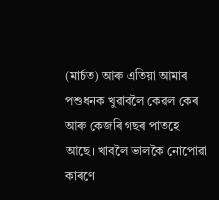(মাৰ্চত) আৰু এতিয়া আমাৰ পশুধনক খুৱাবলৈ কেৱল কেৰ আৰু কেজৰি গছৰ পাতহে আছে। খাবলৈ ভালকৈ নোপোৱা কাৰণে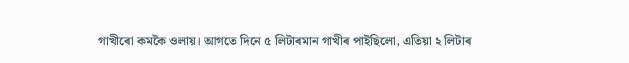গাখীৰো কমকৈ ওলায়। আগতে দিনে ৫ লিটাৰমান গাখীৰ পাইছিলো, এতিয়া ২ লিটাৰ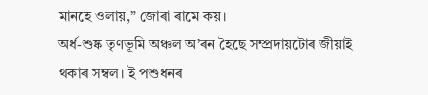মানহে ওলায়,” জোৰা ৰামে কয়।
অৰ্ধ-শুষ্ক তৃণভূমি অঞ্চল অ’ৰন হৈছে সম্প্ৰদায়টোৰ জীয়াই থকাৰ সম্বল। ই পশুধনৰ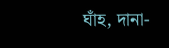ঘাঁহ, দানা-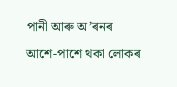পানী আৰু অ’ৰনৰ আশে-পাশে থকা লোকৰ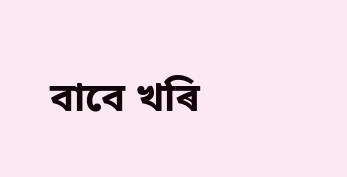বাবে খৰি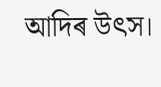আদিৰ উৎস।